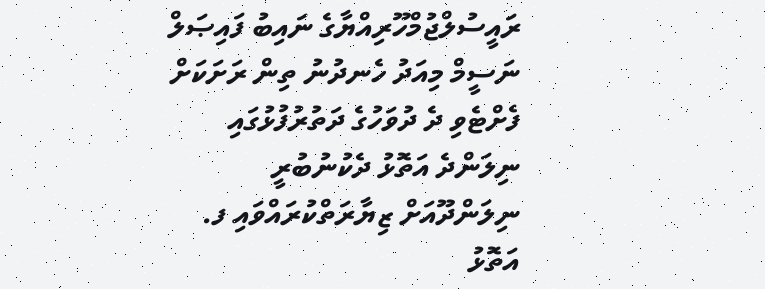ރައީސުލްޖުމްހޫރިއްޔާގެ ނައިބު ފައިޞަލް ނަސީމް މިއަދު ހެނދުނު ތިން ރަށަކަށް ފެށްޓެވި ދެ ދުވަހުގެ ދަތުރުފުޅުގައި ނިލަންދެ އަތޮޅު ދެކުނުބުރީ ނިލަންދޫއަށް ޒިޔާރަތްކުރައްވައި ފ. އަތޮޅު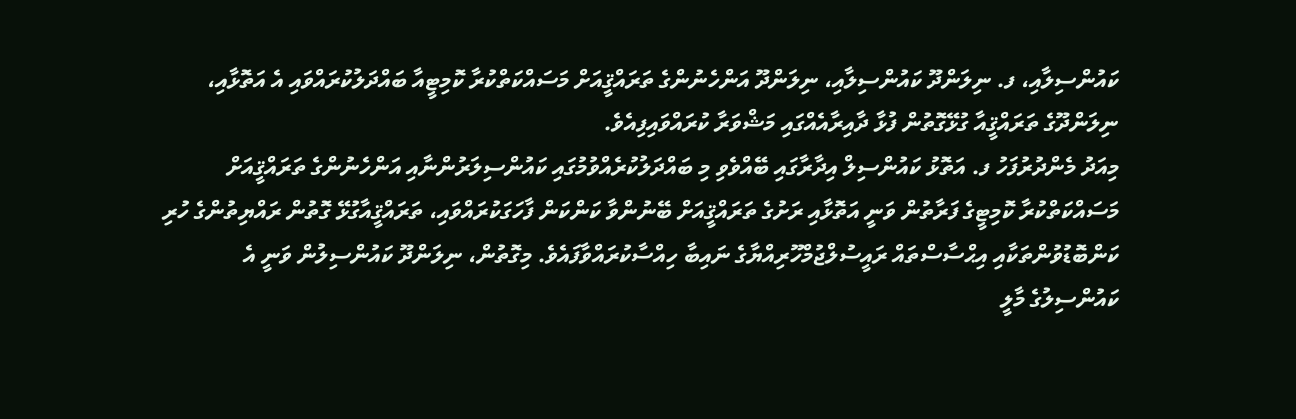ކައުންސިލާއި، ފ. ނިލަންދޫ ކައުންސިލާއި، ނިލަންދޫ އަންހެނުންގެ ތަރައްޤީއަށް މަސައްކަތްކުރާ ކޮމިޓީއާ ބައްދަލުކުރައްވައި އެ އަތޮޅާއި، ނިލަންދޫގެ ތަރައްޤީއާ ގުޅޭގޮތުން ފުޅާ ދާއިރާއެއްގައި މަޝްވަރާ ކުރައްވައިފިއެވެ.
މިއަދު މެންދުރުފަހު ފ. އަތޮޅު ކައުންސިލް އިދާރާގައި ބޭއްވެވި މި ބައްދަލުކުރެއްވުމުގައި ކައުންސިލަރުންނާއި އަންހެނުންގެ ތަރައްޤީއަށް މަސައްކަތްކުރާ ކޮމިޓީގެ ފަރާތުން ވަނީ އަތޮޅާއި ރަށުގެ ތަރައްޤީއަށް ބޭނުންވާ ކަންކަން ފާހަގަކުރައްވައި، ތަރައްޤީއާގުޅޭ ގޮތުން ރައްޔިތުންގެ ހުރި ކަންބޮޑުވުންތަކާއި އިޙްސާސްތައް ރައީސުލްޖުމްހޫރިއްޔާގެ ނައިބާ ހިއްސާކުރައްވާފައެވެ. މިގޮތުން، ނިލަންދޫ ކައުންސިލުން ވަނީ އެ ކައުންސިލުގެ މާލީ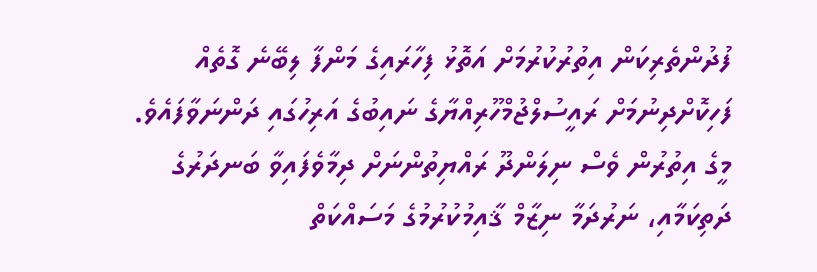ފުދުންތެރިކަން އިތުރުކުރުމަށް އަތޮޅު ފިހާރައިގެ މަންފާ ލިބޭނެ ގޮތެއް ފަހިކޮށްދިނުމަށް ރައީސުލްޖުމްހޫރިއްޔާގެ ނައިބުގެ އަރިހުގައި ދަންނަވާފައެވެ. މީގެ އިތުރުން ވެސް ނިލަންދޫ ރައްޔިތުންނަށް ދިމާވެފައިވާ ބަނދަރުގެ ދަތިކަމާއި، ނަރުދަމާ ނިޒާމް ޤާއިމުކުރުމުގެ މަސައްކަތް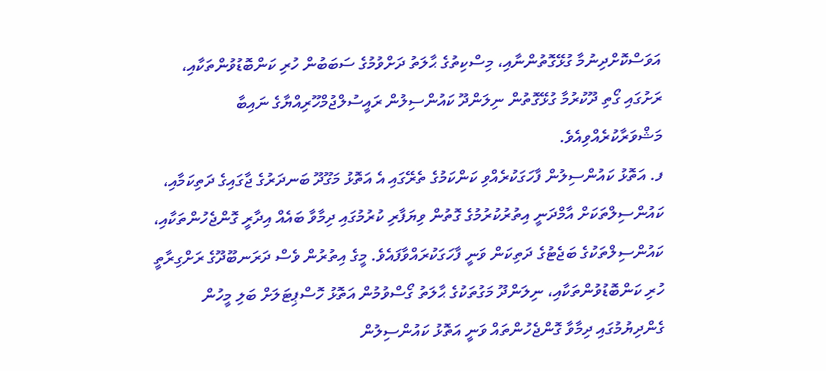އަވަސްކޮށްދިނުމާ ގުޅޭގޮތުންނާއި، މިސްކިތުގެ ޙާލަތު ދަށްވުމުގެ ސަބަބުން ހުރި ކަންބޮޑުވުންތަކާއި، ރަށުގައި ގޯތި ދޫކުރުމާ ގުޅޭގޮތުން ނިލަންދޫ ކައުންސިލުން ރައީސުލްޖުމްހޫރިއްޔާގެ ނައިބާ މަޝްވަރާކުރެއްވިއެވެ.
ފ. އަތޮޅު ކައުންސިލުން ފާހަގަކުރެއްވި ކަންކަމުގެ ތެރޭގައި އެ އަތޮޅު މަގޫދޫ ބަނދަރުގެ ޖާގައިގެ ދަތިކަމާއި، ކައުންސިލްތަކަށް އާމްދަނީ އިތުރުކުރުމުގެ ގޮތުން ވިޔަފާރި ކުރުމުގައި ދިމާވާ ބައެއް އިދާރީ ގޮންޖެހުންތަކާއި، ކައުންސިލްތަކުގެ ބަޖެޓުގެ ދަތިކަން ވަނީ ފާހަގަކުރައްވާފައެވެ. މީގެ އިތުރުން ވެސް ދަރަނބޫދޫގެ ރަށްގިރާތީ ހުރި ކަންބޮޑުވުންތަކާއި، ނިލަންދޫ މަގުތަކުގެ ޙާލަތު ގޯސްވުމުން އަތޮޅު ހޮސްޕިޓަލަށް ބަލި މީހުން ގެންދިޔުމުގައި ދިމާވާ ގޮންޖެހުންތައް ވަނީ އަތޮޅު ކައުންސިލުން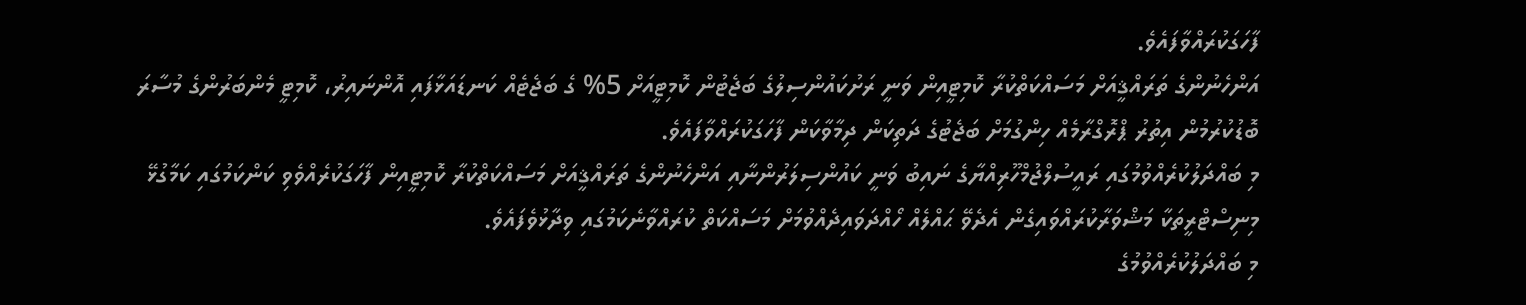ފާހަގަކުރައްވާފައެވެ.
އަންހެނުންގެ ތަރައްޤީއަށް މަސައްކަތްކުރާ ކޮމިޓީއިން ވަނީ ރަށުކައުންސިލުގެ ބަޖެޓުން ކޮމިޓީއަށް 5% ގެ ބަޖެޓެއް ކަނޑައަޅާފައި އޮންނައިރު، ކޮމިޓީ މެންބަރުންގެ މުސާރަ ބޮޑުކުރުމުން އިތުރު ޕްރޮގްރާމެއް ހިންގުމަށް ބަޖެޓުގެ ދަތިކަން ދިމާވާކަން ފާހަގަކުރައްވާފައެވެ.
މި ބައްދަލުކުރެއްވުމުގައި ރައީސުލްޖުމްހޫރިއްޔާގެ ނައިބު ވަނީ ކައުންސިލަރުންނާއި އަންހެނުންގެ ތަރައްޤީއަށް މަސައްކަތްކުރާ ކޮމިޓީއިން ފާހަގަކުރެއްވެވި ކަންކަމުގައި ކަމާގުޅޭ މިނިސްޓްރީތަކާ މަޝްވަރާކުރައްވައިގެން އެދެވޭ ޙައްލެއް ހޯއްދަވައިދެއްވުމަށް މަސައްކަތް ކުރައްވާނެކަމުގައި ވިދާޅުވެފައެވެ.
މި ބައްދަލުކުރެއްވުމުގެ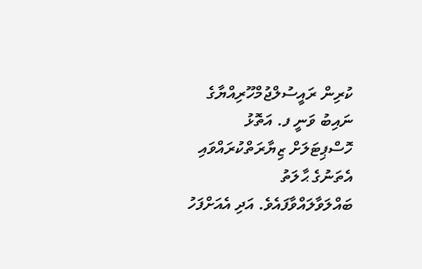ކުރިން ރައީސުލްޖުމްހޫރިއްޔާގެ ނައިބު ވަނީ ފ. އަތޮޅު ހޮސްޕިޓަލަށް ޒިޔާރަތްކުރައްވައި އެތަނުގެ ޙާލަތު ބައްލަވާލައްވާފައެވެ. އަދި އެއަށްފަހު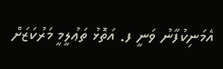އެމަނިކުފާނު ވަނީ ފ. އަތޮޅު ތަޢުލީމީ މަރުކަޒަށް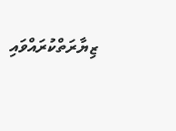ޒިޔާރަތްކުރައްވައި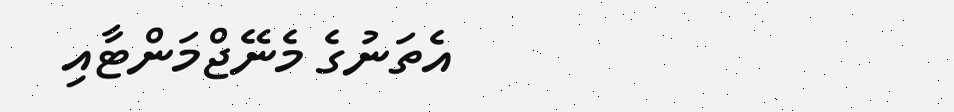އެތަނުގެ މެނޭޖްމަންޓާއި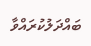ބައްދަލުކުރައްވާ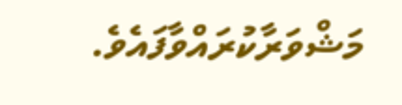މަޝްވަރާކުރައްވާފައެވެ.